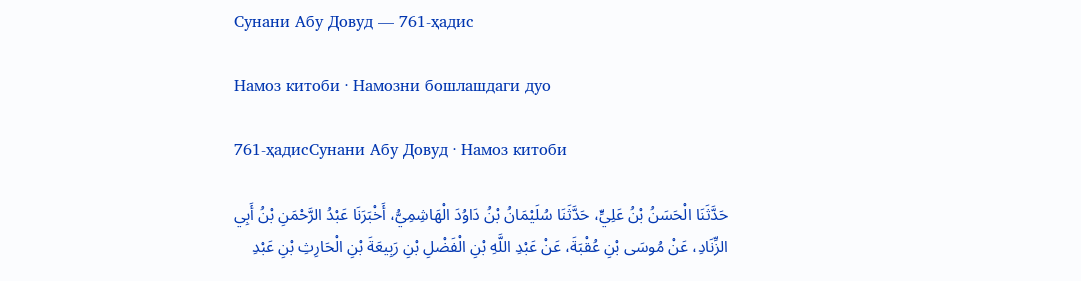Сунани Абу Довуд — 761-ҳадис

Намоз китоби · Намозни бошлашдаги дуо

761-ҳадисСунани Абу Довуд · Намоз китоби

حَدَّثَنَا الْحَسَنُ بْنُ عَلِيٍّ، حَدَّثَنَا سُلَيْمَانُ بْنُ دَاوُدَ الْهَاشِمِيُّ، أَخْبَرَنَا عَبْدُ الرَّحْمَنِ بْنُ أَبِي الزِّنَادِ، عَنْ مُوسَى بْنِ عُقْبَةَ، عَنْ عَبْدِ اللَّهِ بْنِ الْفَضْلِ بْنِ رَبِيعَةَ بْنِ الْحَارِثِ بْنِ عَبْدِ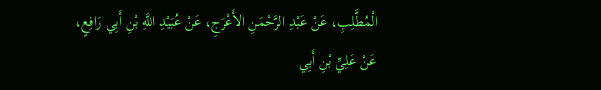الْمُطَّلِبِ، عَنْ عَبْدِ الرَّحْمَنِ الأَعْرَجِ، عَنْ عُبَيْدِ اللَّهِ بْنِ أَبِي رَافِعٍ، عَنْ عَلِيِّ بْنِ أَبِي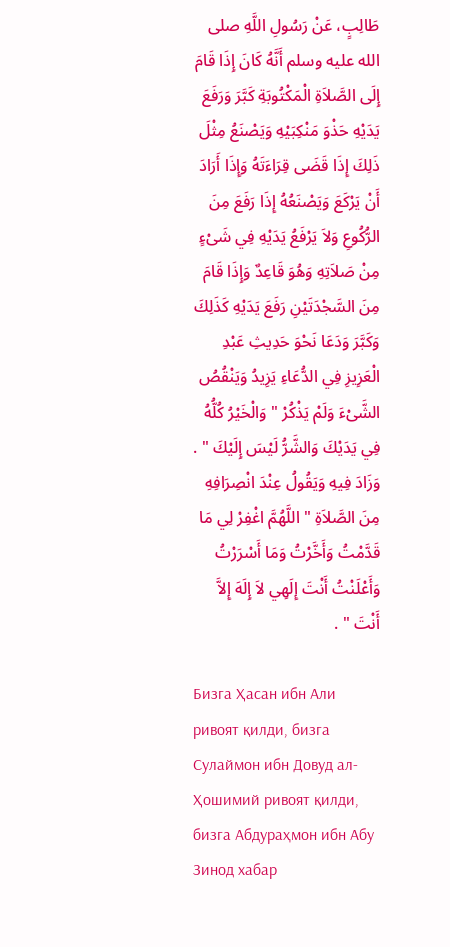طَالِبٍ، عَنْ رَسُولِ اللَّهِ صلى الله عليه وسلم أَنَّهُ كَانَ إِذَا قَامَ إِلَى الصَّلاَةِ الْمَكْتُوبَةِ كَبَّرَ وَرَفَعَ يَدَيْهِ حَذْوَ مَنْكِبَيْهِ وَيَصْنَعُ مِثْلَ ذَلِكَ إِذَا قَضَى قِرَاءَتَهُ وَإِذَا أَرَادَ أَنْ يَرْكَعَ وَيَصْنَعُهُ إِذَا رَفَعَ مِنَ الرُّكُوعِ وَلاَ يَرْفَعُ يَدَيْهِ فِي شَىْءٍ مِنْ صَلاَتِهِ وَهُوَ قَاعِدٌ وَإِذَا قَامَ مِنَ السَّجْدَتَيْنِ رَفَعَ يَدَيْهِ كَذَلِكَ وَكَبَّرَ وَدَعَا نَحْوَ حَدِيثِ عَبْدِ الْعَزِيزِ فِي الدُّعَاءِ يَزِيدُ وَيَنْقُصُ الشَّىْءَ وَلَمْ يَذْكُرْ " وَالْخَيْرُ كُلُّهُ فِي يَدَيْكَ وَالشَّرُّ لَيْسَ إِلَيْكَ " . وَزَادَ فِيهِ وَيَقُولُ عِنْدَ انْصِرَافِهِ مِنَ الصَّلاَةِ " اللَّهُمَّ اغْفِرْ لِي مَا قَدَّمْتُ وَأَخَّرْتُ وَمَا أَسْرَرْتُ وَأَعْلَنْتُ أَنْتَ إِلَهِي لاَ إِلَهَ إِلاَّ أَنْتَ " .

Бизга Ҳасан ибн Али ривоят қилди, бизга Сулаймон ибн Довуд ал-Ҳошимий ривоят қилди, бизга Абдураҳмон ибн Абу Зинод хабар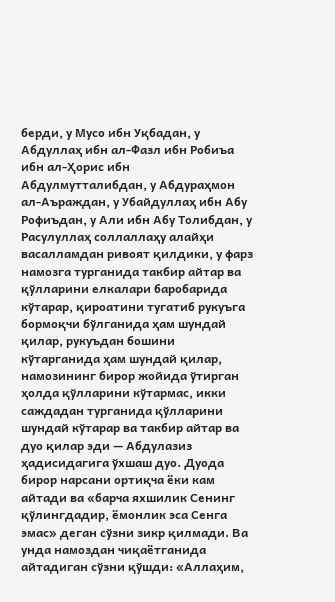берди, у Мусо ибн Уқбадан, у Абдуллаҳ ибн ал-Фазл ибн Робиъа ибн ал-Ҳорис ибн Абдулмутталибдан, у Абдураҳмон ал-Аъраждан, у Убайдуллаҳ ибн Абу Рофиъдан, у Али ибн Абу Толибдан, у Расулуллаҳ соллаллаҳу алайҳи васалламдан ривоят қилдики, у фарз намозга турганида такбир айтар ва қўлларини елкалари баробарида кўтарар, қироатини тугатиб рукуъга бормоқчи бўлганида ҳам шундай қилар, рукуъдан бошини кўтарганида ҳам шундай қилар, намозининг бирор жойида ўтирган ҳолда қўлларини кўтармас, икки саждадан турганида қўлларини шундай кўтарар ва такбир айтар ва дуо қилар эди — Абдулазиз ҳадисидагига ўхшаш дуо. Дуода бирор нарсани ортиқча ёки кам айтади ва «барча яхшилик Сенинг қўлингдадир, ёмонлик эса Сенга эмас» деган сўзни зикр қилмади. Ва унда намоздан чиқаётганида айтадиган сўзни қўшди: «Аллаҳим,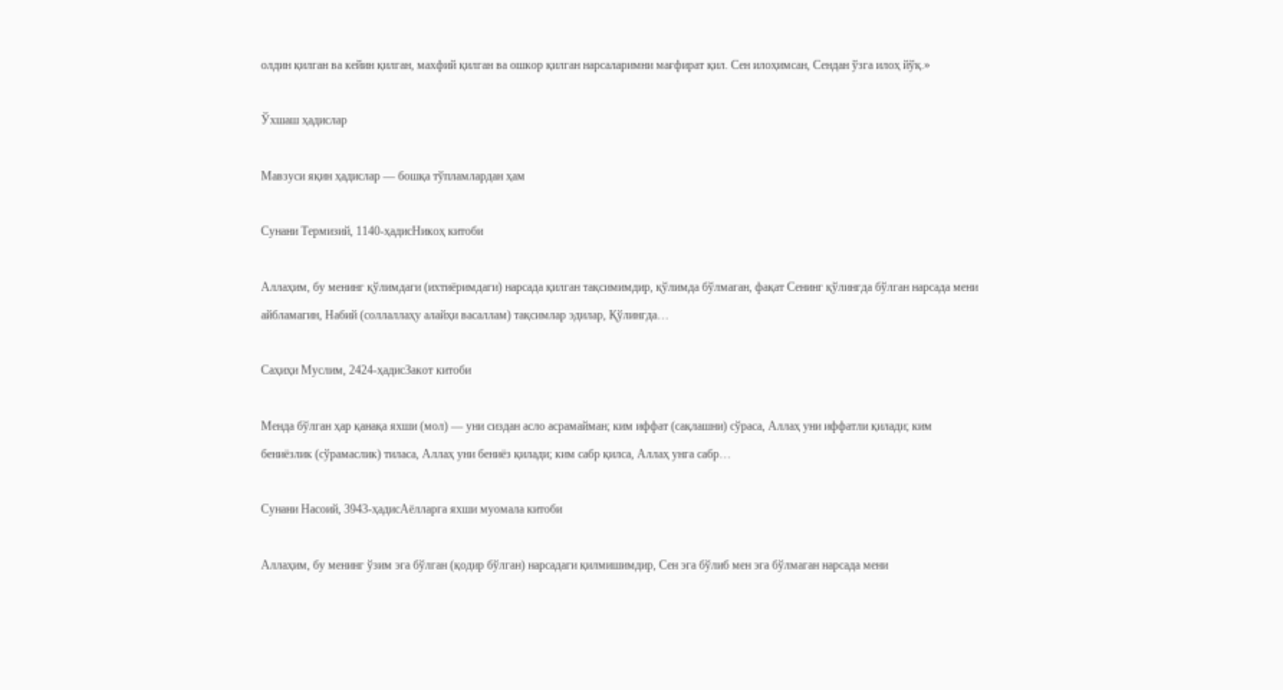олдин қилган ва кейин қилган, махфий қилган ва ошкор қилган нарсаларимни мағфират қил. Сен илоҳимсан, Сендан ўзга илоҳ йўқ.»

Ўхшаш ҳадислар

Мавзуси яқин ҳадислар — бошқа тўпламлардан ҳам

Сунани Термизий, 1140-ҳадисНикоҳ китоби

Аллаҳим, бу менинг қўлимдаги (ихтиёримдаги) нарсада қилган тақсимимдир, қўлимда бўлмаган, фақат Сенинг қўлингда бўлган нарсада мени айбламагин, Набий (соллаллаҳу алайҳи васаллам) тақсимлар эдилар, Қўлингда…

Саҳиҳи Муслим, 2424-ҳадисЗакот китоби

Менда бўлган ҳар қанақа яхши (мол) — уни сиздан асло асрамайман; ким иффат (сақлашни) сўраса, Аллаҳ уни иффатли қилади; ким бениёзлик (сўрамаслик) тиласа, Аллаҳ уни бениёз қилади; ким сабр қилса, Аллаҳ унга сабр…

Сунани Насоий, 3943-ҳадисАёлларга яхши муомала китоби

Аллаҳим, бу менинг ўзим эга бўлган (қодир бўлган) нарсадаги қилмишимдир, Сен эга бўлиб мен эга бўлмаган нарсада мени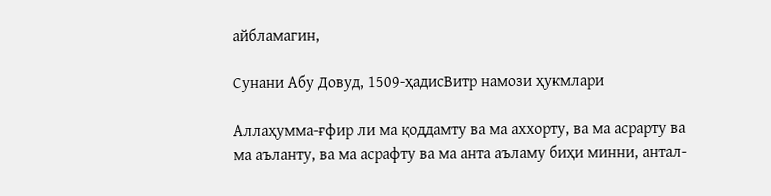айбламагин,

Сунани Абу Довуд, 1509-ҳадисВитр намози ҳукмлари

Аллаҳумма-ғфир ли ма қоддамту ва ма аххорту, ва ма асрарту ва ма аъланту, ва ма асрафту ва ма анта аъламу биҳи минни, антал-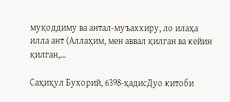муқоддиму ва антал-муъаххиру, ло илаҳа илла ант (Аллаҳим, мен аввал қилган ва кейин қилган,…

Саҳиҳул Бухорий, 6398-ҳадисДуо китоби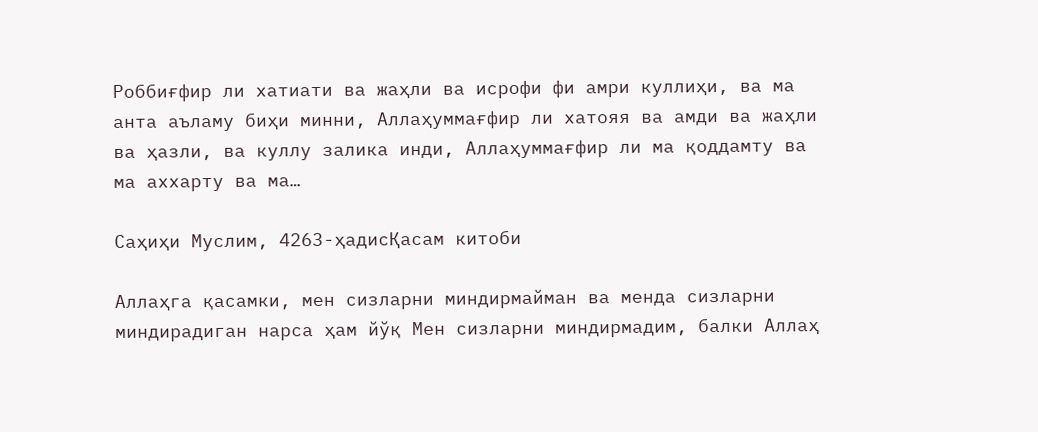Роббиғфир ли хатиати ва жаҳли ва исрофи фи амри куллиҳи, ва ма анта аъламу биҳи минни, Аллаҳуммағфир ли хатояя ва амди ва жаҳли ва ҳазли, ва куллу залика инди, Аллаҳуммағфир ли ма қоддамту ва ма аххарту ва ма…

Саҳиҳи Муслим, 4263-ҳадисҚасам китоби

Аллаҳга қасамки, мен сизларни миндирмайман ва менда сизларни миндирадиган нарса ҳам йўқ Мен сизларни миндирмадим, балки Аллаҳ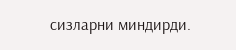сизларни миндирди.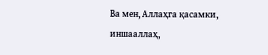Ва мен, Аллаҳга қасамки, иншааллаҳ,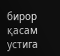бирор қасам устига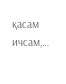қасам ичсам,…